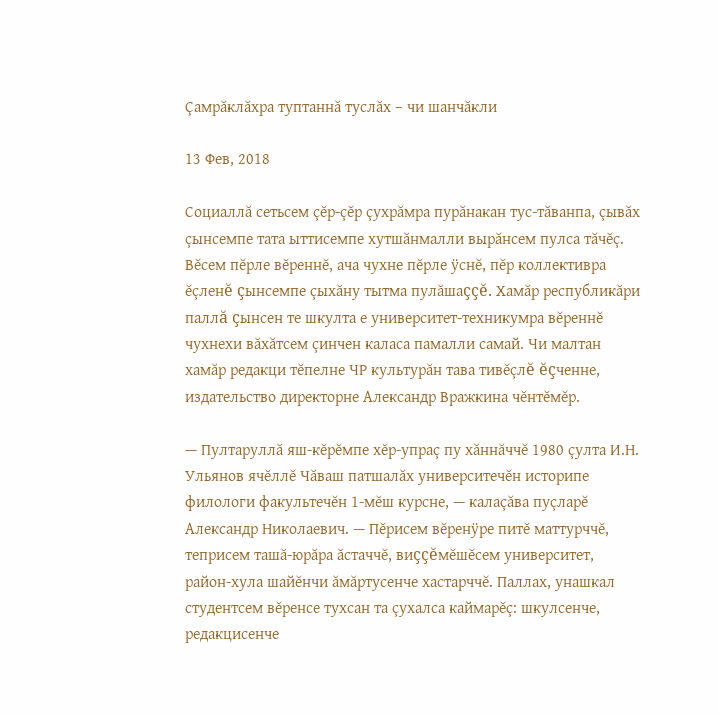Çамрăклăхра туптаннă туслăх – чи шанчăкли

13 Фев, 2018

Социаллă сетьсем çĕр-çĕр çухрăмра пурăнакан тус-тăванпа, çывăх çынсемпе тата ыттисемпе хутшăнмалли вырăнсем пулса тăчĕç. Вĕсем пĕрле вĕреннĕ, ача чухне пĕрле ÿснĕ, пĕр коллективра ĕçленĕ çынсемпе çыхăну тытма пулăшаççĕ. Хамăр республикăри паллă çынсен те шкулта е университет-техникумра вĕреннĕ чухнехи вăхăтсем çинчен каласа памалли самай. Чи малтан хамăр редакци тĕпелне ЧР культурăн тава тивĕçлĕ ĕçченне, издательство директорне Александр Вражкина чĕнтĕмĕр.

— Пултаруллă яш-кĕрĕмпе хĕр-упраç пу хăннăччĕ 1980 çулта И.Н. Ульянов ячĕллĕ Чăваш патшалăх университечĕн историпе филологи факультечĕн 1-мĕш курсне, — калаçăва пуçларĕ Александр Николаевич. — Пĕрисем вĕренÿре питĕ маттурччĕ, теприсем ташă-юрăра ăстаччĕ, виççĕмĕшĕсем университет, район-хула шайĕнчи ăмăртусенче хастарччĕ. Паллах, унашкал студентсем вĕренсе тухсан та çухалса каймарĕç: шкулсенче, редакцисенче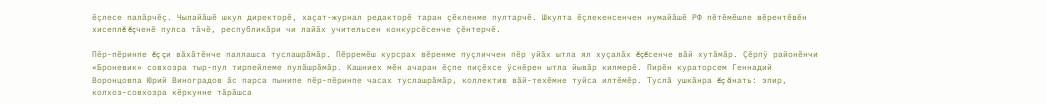ĕçлесе палăрчĕç. Чылайăшĕ шкул директорĕ, хаçат-журнал редакторĕ таран çĕкленме пултарчĕ. Шкулта ĕçлекенсенчен нумайăшĕ РФ пĕтĕмĕшле вĕрентĕвĕн хисеплĕ ĕçченĕ пулса тăчĕ, республикăри чи лайăх учительсен конкурсĕсенче çĕнтерчĕ.

Пĕр-пĕринпе ĕç çи вăхăтĕнче паллашса туслашрăмăр. Пĕрремĕш курсрах вĕренме пуçличчен пĕр уйăх ытла ял хуçалăх ĕçĕсенче вăй хутăмăр. Çĕрпÿ районĕнчи «Броневик» совхозра тыр-пул тирпейлеме пулăшрăмăр. Кашниех мĕн ачаран ĕçпе пиçĕхсе ÿснĕрен ытла йывăр килмерĕ. Пирĕн кураторсем Геннадий Воронцовпа Юрий Виноградов ăс парса пынипе пĕр-пĕринпе часах туслашрăмăр, коллектив вăй-техĕмне туйса илтĕмĕр. Туслă ушкăнра ĕç ăнать: эпир, колхоз-совхозра кĕркунне тăрăшса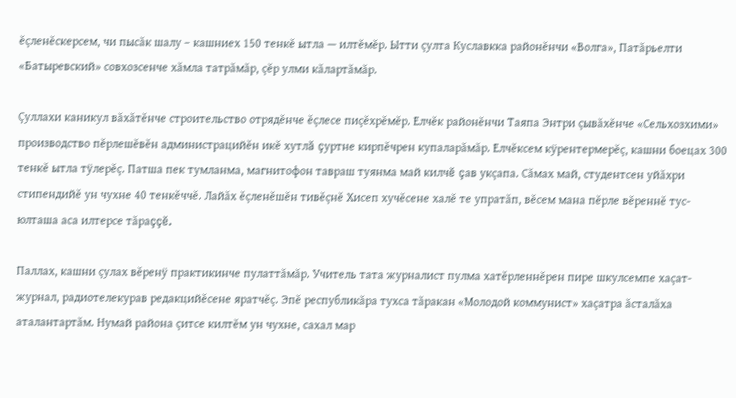ĕçленĕскерсем, чи пысăк шалу – кашниех 150 тенкĕ ытла — илтĕмĕр. Ытти çулта Куславкка районĕнчи «Волга», Патăрьелти «Батыревский» совхозсенче хăмла татрăмăр, çĕр улми кăлартăмăр.

Çуллахи каникул вăхăтĕнче строительство отрядĕнче ĕçлесе пиçĕхрĕмĕр. Елчĕк районĕнчи Таяпа Энтри çывăхĕнче «Сельхозхими» производство пĕрлешĕвĕн администрацийĕн икĕ хутлă çуртне кирпĕчрен купаларăмăр. Елчĕксем кÿрентермерĕç, кашни боецах 300 тенкĕ ытла тÿлерĕç. Патша пек тумланма, магнитофон тавраш туянма май килчĕ çав укçапа. Сăмах май, студентсен уйăхри стипендийĕ ун чухне 40 тенкĕччĕ. Лайăх ĕçленĕшĕн тивĕçнĕ Хисеп хучĕсене халĕ те упратăп, вĕсем мана пĕрле вĕреннĕ тус-юлташа аса илтерсе тăраççĕ.

Паллах, кашни çулах вĕренÿ практикинче пулаттăмăр. Учитель тата журналист пулма хатĕрленнĕрен пире шкулсемпе хаçат-журнал, радиотелекурав редакцийĕсене яратчĕç. Эпĕ республикăра тухса тăракан «Молодой коммунист» хаçатра ăсталăха аталантартăм. Нумай района çитсе килтĕм ун чухне, сахал мар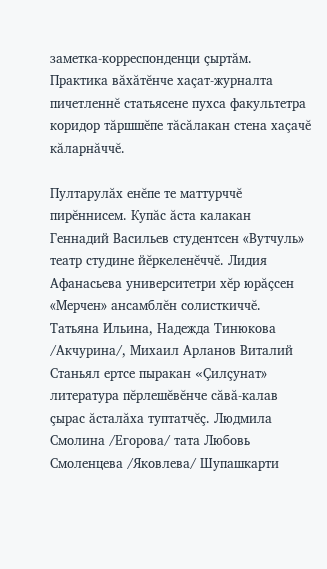заметка-корреспонденци çыртăм. Практика вăхăтĕнче хаçат-журналта пичетленнĕ статьясене пухса факультетра коридор тăршшĕпе тăсăлакан стена хаçачĕ кăларнăччĕ.

Пултарулăх енĕпе те маттурччĕ пирĕннисем. Купăс ăста калакан Геннадий Васильев студентсен «Вутчуль» театр студине йĕркеленĕччĕ. Лидия Афанасьева университетри хĕр юрăçсен «Мерчен» ансамблĕн солисткиччĕ. Татьяна Ильина, Надежда Тинюкова /Акчурина/, Михаил Арланов Виталий Станьял ертсе пыракан «Çилçунат» литература пĕрлешĕвĕнче сăвă-калав çырас ăсталăха туптатчĕç. Людмила Смолина /Егорова/ тата Любовь Смоленцева /Яковлева/ Шупашкарти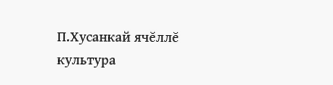П.Хусанкай ячĕллĕ культура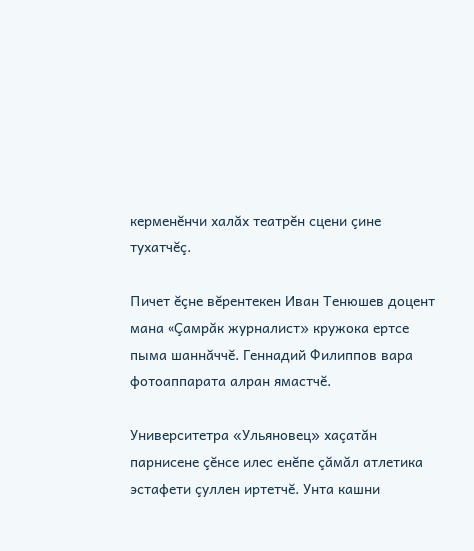керменĕнчи халăх театрĕн сцени çине тухатчĕç.

Пичет ĕçне вĕрентекен Иван Тенюшев доцент мана «Çамрăк журналист» кружока ертсе пыма шаннăччĕ. Геннадий Филиппов вара фотоаппарата алран ямастчĕ.

Университетра «Ульяновец» хаçатăн парнисене çĕнсе илес енĕпе çăмăл атлетика эстафети çуллен иртетчĕ. Унта кашни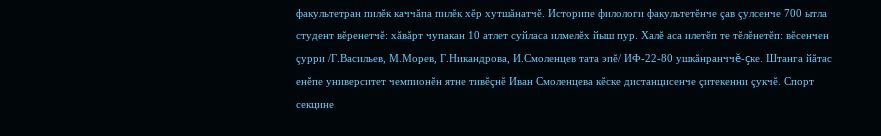факультетран пилĕк каччăпа пилĕк хĕр хутшăнатчĕ. Историпе филологи факультетĕнче çав çулсенче 700 ытла студент вĕренетчĕ: хăвăрт чупакан 10 атлет суйласа илмелĕх йыш пур. Халĕ аса илетĕп те тĕлĕнетĕп: вĕсенчен çурри /Г.Васильев, М.Морев, Г.Никандрова, И.Смоленцев тата эпĕ/ ИФ-22-80 ушкăнранччĕ-çке. Штанга йăтас енĕпе университет чемпионĕн ятне тивĕçнĕ Иван Смоленцева кĕске дистанцисенче çитекенни çукчĕ. Спорт секцине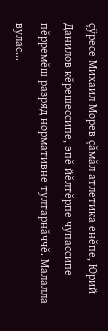çÿресе Михаил Морев çăмăл атлетика енĕпе, Юрий Данилов кĕрешессипе, эпĕ йĕлтĕрпе чупассипе пĕрремĕш разряд нормативне тултарнăччĕ. Малалла вулас...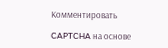Комментировать

CAPTCHA на основе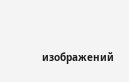изображений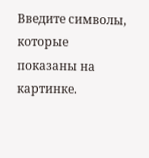Введите символы, которые показаны на картинке.